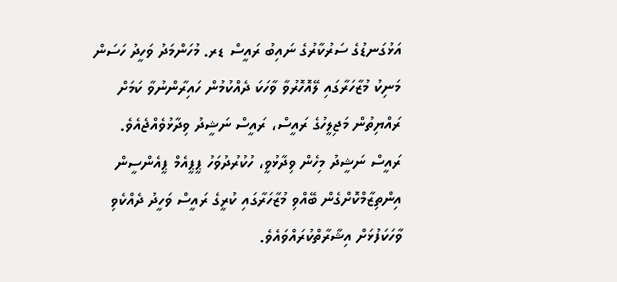އަޅުގަނޑުގެ ސަރުކާރުގެ ނައިބު ރައީސް ޑރ. މުހަންމަދު ވަހީދު ހަސަން މަނިކު މުޒާހަރާގައި ލޭއޮހޮރުވާ ވާހަކަ ދެއްކުމުން ހައިރާންނުވާ ކަމަށް ރައްޔިތުން މަޖިލީހުގެ ރައީސް، ރައީސް ނަޝީދު ވިދާޅުވެއްޖެއެވެ.
ރައީސް ނަޝީދު މިހެން ވިދާޅުވީ، ހުކުރުދުވަހު ޕީޕީއެމް ޕީއެންސީން އިންތިޒާމްކޮށްގެން ބޭއްވި މުޒާހަރާގައި ކުރީގެ ރައީސް ވަހީދު ދެއްކެވި ވާހަކަފުޅަށް އިޝާރާތްކުރައްވައެވެ.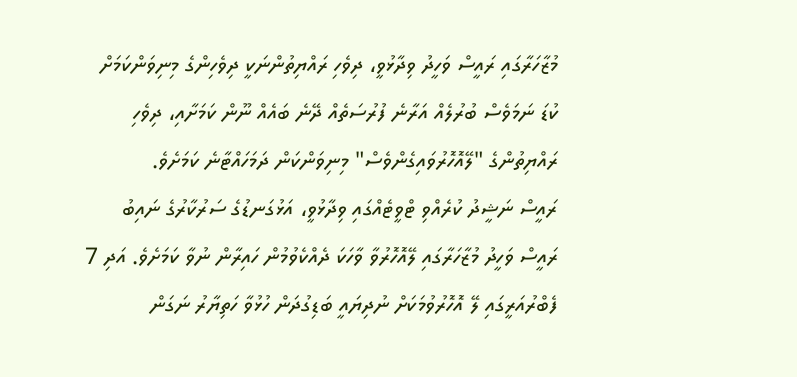މުޒާހަރާގައި ރައީސް ވަހީދު ވިދާޅުވީ، ދިވެހި ރައްޔިތުންނަކީ ދިވެހިންގެ މިނިވަންކަމަށް ކުޑަ ނަމަވެސް ބުރުލެއް އަރާނެ ފުރުސަތެއް ދޭނެ ބައެއް ނޫން ކަމަށާއި، ދިވެހި ރައްޔިތުންގެ "ލޭއޮހޮރުވައިގެންވެސް" މިނިވަންކަން ދަމަހައްޓާނެ ކަމަށެވެ.
ރައީސް ނަޝީދު ކުރެއްވި ޓްވީޓެއްގައި ވިދާޅުވީ، އަޅުގަނޑުގެ ސަރުކާރުގެ ނައިބު ރައީސް ވަހީދު މުޒާހަރާގައި ލޭއޮހޮރުވާ ވާހަކަ ދެއްކެވުމުން ހައިރާން ނުވާ ކަމަށެވެ. އަދި 7 ފެބްރުއަރީގައި ލޭ އޮހޮރުވުމަކަށް ނުދިޔައީ ބަޑިގުދަން ހުޅުވާ ހަތިޔާރު ނަގަން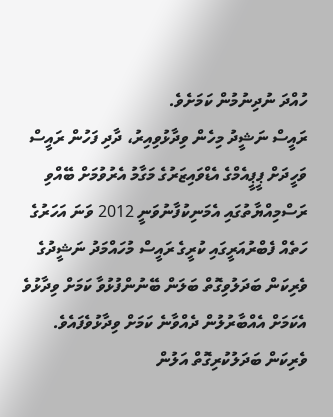ހުއްދަ ނުދިނުމުން ކަމަށެވެ.
ރައީސް ނަޝީދު މިހެން ވިދާޅުވިއިރު، ދާދި ފަހުން ރައީސް ވަހީދަށް ޕީޕީއެމްގެ އެޑްވައިޒަރުގެ މަގާމު އެރުވުމަށް ބޭއްވި ރަސްމިއްޔާތުގައި އެމަނިކުފާނުވަނީ 2012 ވަނަ އަހަރުގެ ހަތެއް ފެބްރުއަރީގައި ކުރީގެ ރައީސް މުހައްމަދު ނަޝީދުގެ ވެރިކަން ބަދަލުވިގޮތް ބަލަން ބޭނުންފުޅުވާ ކަމަށް ވިދާޅުވެ އެކަމަށް އެއްބާރުލުން ދެއްވާނެ ކަމަށް ވިދާޅުވެފައެވެ.
ވެރިކަން ބަދަލުކުރިގޮތް އަލުން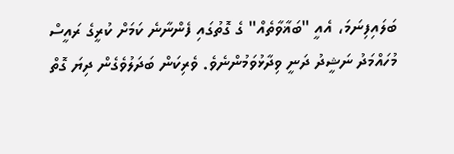ބަލައިފިނަމަ، އެއީ "ބަޣާވާތެއް" ގެ ގޮތުގައި ފެންނާނެ ކަމަށް ކުރީގެ ރައީސް މުހައްމަދު ނަޝީދު ދަނީ ވިދާޅުވަމުންނެވެ. ވެރިކަން ބަދަލުވެގެން ދިޔަ ގޮތް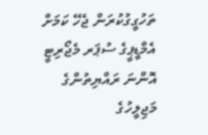ތަހުގީގުކުރަން ޖެހޭ ކަމަށް އެމްޑީޕީގެ ސުޕަރ މެޖޯރިޓީ އޮންނަ ރައްޔިތުންގެ މަޖިލީހުގެ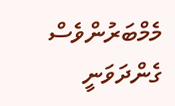މެމްބަރުންވެސް ގެންދަވަނީ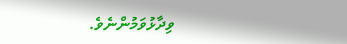ވިދާޅުވަމުންނެވެ.